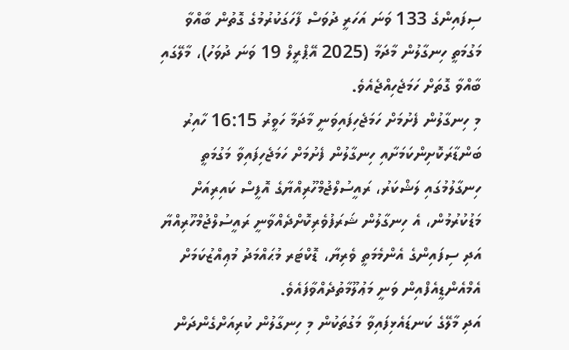ސިފައިންގެ 133 ވަނަ އަހަރީ ދުވަސް ފާހަގަކުރުމުގެ ގޮތުން ބާއްވާ މަގުމަތީ ހިނގާލުން މާދަމާ (2025 އޭޕްރީލް 19 ވަނަ ދުވަހު)، މާލޭގައި ބާއްވާ ގޮތަށް ހަމަޖެހިއްޖެއެވެ.
މި ހިނގާލުން ފެށުމަށް ހަމަޖެހިފައިވަނީ މާދަމާ ހަވީރު 16:15 ހާއިރު ބަންޑާރަކޮށިންކަމަށާއި ހިނގާލުން ފެށުމަށް ހަމަޖެހިފައިވާ މަގުމަތީ ހިނގާލުމުގައި ލަޝްކަރު، ރައީސުލްޖުމްހޫރިއްޔާގެ އޮފީސް ކައިރިއަށް މަޑުކުރުމުން، އެ ހިނގާލުން ޝަރަފުވެރިކޮށްދެއްވާނީ ރައީސުލްޖުމްހޫރިއްޔާ އަދި ސިފައިންގެ އެންމެމަތީ ވެރިޔާ، ޑޮކްޓަރ މުޙައްމަދު މުޢިއްޒުކަމަށް އެމްއެންޑީއެފްއިން ވަނީ މަޢުލޫމާތުދެއްވާފައެވެ.
އަދި މާލޭގެ ކަނޑައެޅިފައިވާ މަގުތަކުން މި ހިނގާލުން ކުރިއަށްގެންދަން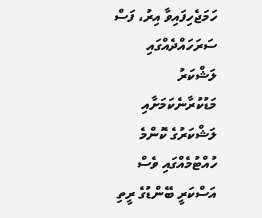ހަމަޖެހިފައިވާ އިރު، ފަސް ސަރަހައްދެއްގައި ލަޝްކަރު މަޑުކުރާނެކަމަށާއި ލަޝްކަރުގެ ކޮންމެ ހުއްޓުމެއްގައި ވެސް އަސްކަރީ ބޭންޑުގެ ރީތި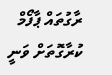ރާގުތައް ޕާފޯމް ކުރާގޮތަށް ވަނީ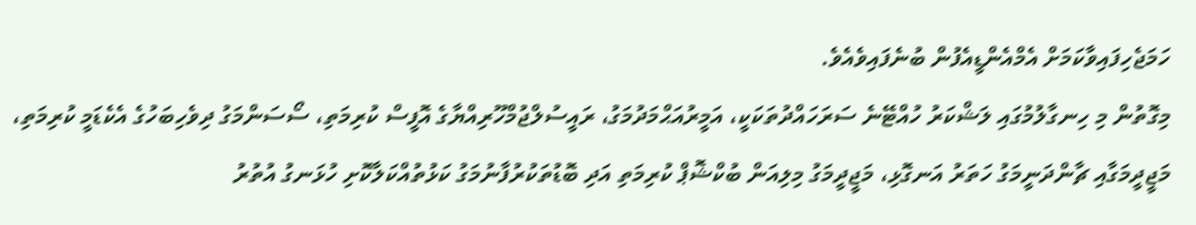ހަމަޖެހިފައިވާކަމަށް އެމްއެންޑީއެފުން ބުނެފައިވެއެވެ.
މިގޮތުން މި ހިނގާލުމުގައި ލަޝްކަރު ހުއްޓޭނެ ސަރަހައްދުތަކަކީ، އަމީރުއަޙްމަދުމަގު، ރައީސުލްޖުމްހޫރިއްޔާގެ އޮފީސް ކުރިމަތި، ސޯސަންމަގު ދިވެހިބަހުގެ އެކެޑަމީ ކުރިމަތި، މަޖީދީމަގާއި ޗާންދަނީމަގު ހަތަރު އަނގޮޅި، މަޖީދީމަގު މިލިއަން ބުކްޝޮޕް ކުރިމަތި އަދި ބޮޑުތަކުރުފާނުމަގު ކަޅުތުއްކަލާކޮށި ހުޅަނގު އުތުރު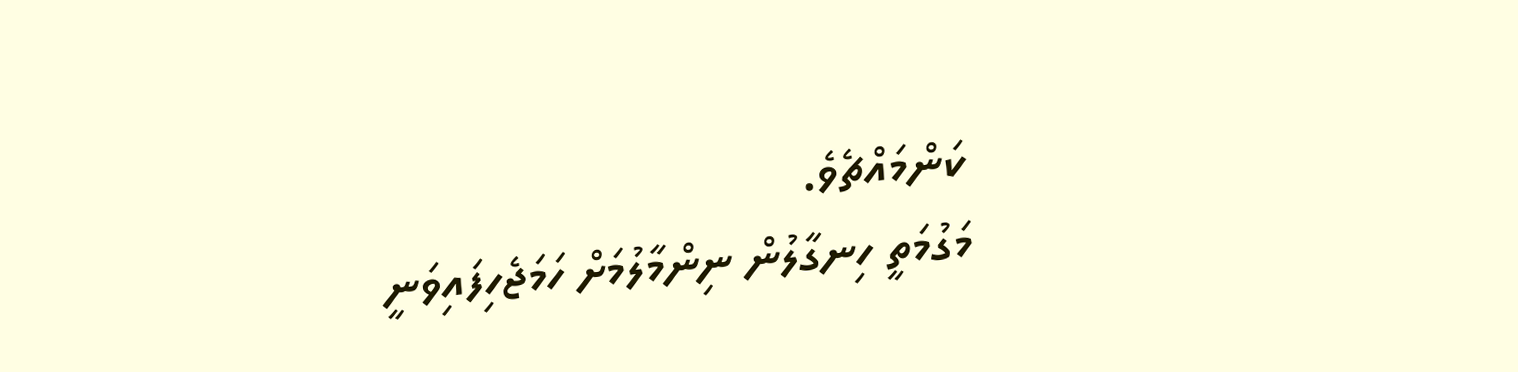ކަންމައްޗެވެ.
މަގުމަތީ ހިނގާލުން ނިންމާލުމަށް ހަމަޖެހިފައިވަނީ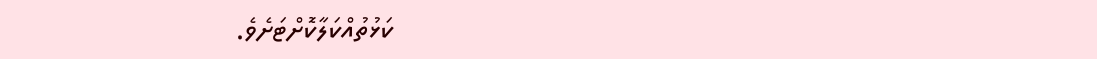ކަޅުތުއްކަލާކޮށްޓަށެވެ.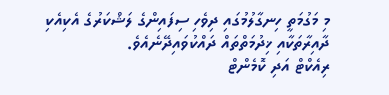މި މަގުމަތީ ހިނގާލުމުގައި ދިވެހި ސިފައިންގެ ލަޝްކަރުގެ އެކިއެކި ދާއިރާތަކާއި ޚިދުމަތްތައް ދައްކުވައިދޭނެއެވެ.
ރިއެކްޓް އަދި ކޮމެންޓް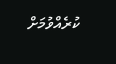ކުރެއްވުމަށް